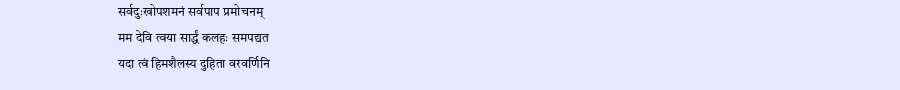सर्वदुःखोपशमनं सर्वपाप प्रमोचनम्
मम देवि त्वया सार्द्धं कलहः समपद्यत
यदा त्वं हिमशैलस्य दुहिता वरवर्णिनि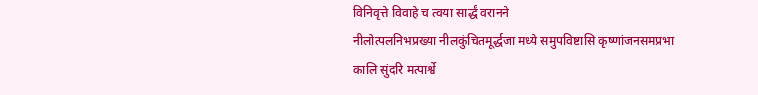विनिवृत्ते विवाहे च त्वया सार्द्धं वरानने
नीलोत्पलनिभप्रख्या नीलकुंचितमूर्द्धजा मध्ये समुपविष्टासि कृष्णांजनसमप्रभा
कालि सुंदरि मत्पार्श्वे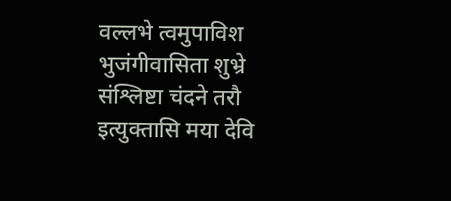वल्लभे त्वमुपाविश
भुजंगीवासिता शुभ्रे संश्लिष्टा चंदने तरौ
इत्युक्तासि मया देवि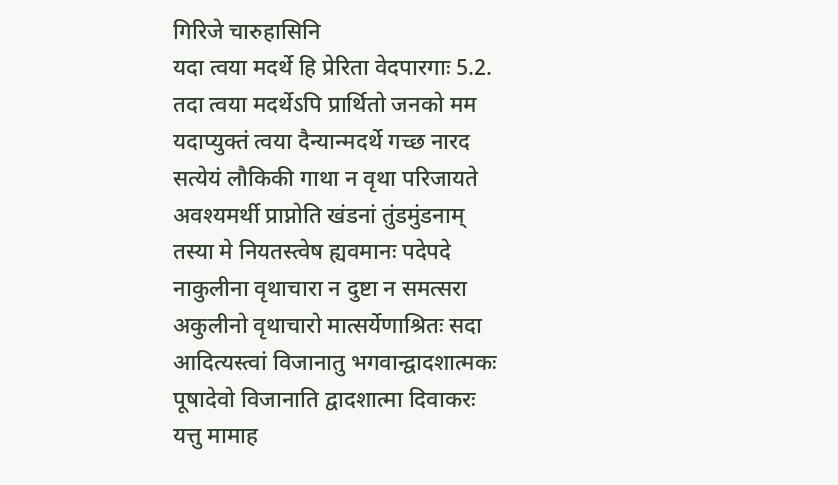गिरिजे चारुहासिनि
यदा त्वया मदर्थे हि प्रेरिता वेदपारगाः 5.2.
तदा त्वया मदर्थेऽपि प्रार्थितो जनको मम
यदाप्युक्तं त्वया दैन्यान्मदर्थे गच्छ नारद
सत्येयं लौकिकी गाथा न वृथा परिजायते
अवश्यमर्थी प्राप्नोति खंडनां तुंडमुंडनाम्
तस्या मे नियतस्त्वेष ह्यवमानः पदेपदे
नाकुलीना वृथाचारा न दुष्टा न समत्सरा
अकुलीनो वृथाचारो मात्सर्येणाश्रितः सदा
आदित्यस्त्वां विजानातु भगवान्द्वादशात्मकः
पूषादेवो विजानाति द्वादशात्मा दिवाकरः
यत्तु मामाह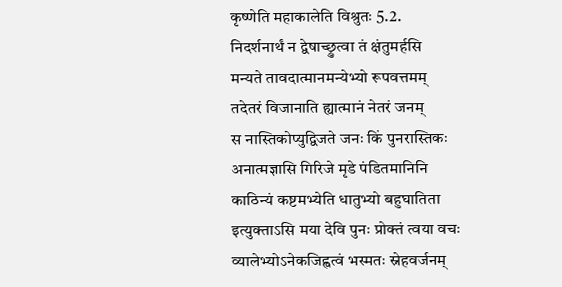कृष्णेति महाकालेति विश्रुतः 5.2.
निदर्शनार्थं न द्वेषाच्छ्रुत्वा तं क्षंतुमर्हसि
मन्यते तावदात्मानमन्येभ्यो रूपवत्तमम्
तदेतरं विजानाति ह्यात्मानं नेतरं जनम्
स नास्तिकोप्युद्विजते जनः किं पुनरास्तिकः
अनात्मज्ञासि गिरिजे मृडे पंडितमानिनि
काठिन्यं कष्टमभ्येति धातुभ्यो बहुघातिता
इत्युक्ताऽसि मया देवि पुनः प्रोक्तं त्वया वचः
व्यालेभ्योऽनेकजिह्वत्वं भस्मतः स्नेहवर्जनम्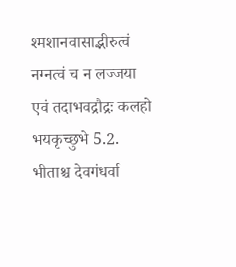श्मशानवासाद्भीरुत्वं नग्नत्वं च न लज्जया
एवं तदाभवद्रौद्रः कलहो भयकृच्छुभे 5.2.
भीताश्च देवगंधर्वा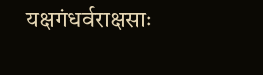यक्षगंधर्वराक्षसाः